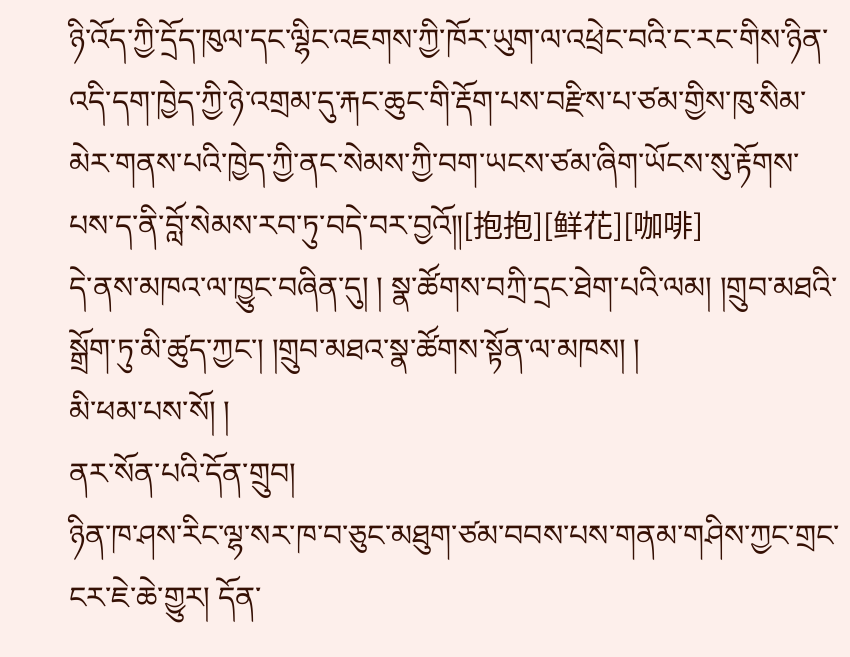ཉི་འོད་ཀྱི་དྲོད་ཁུལ་དང་ལྷིང་འཇགས་ཀྱི་ཁོར་ཡུག་ལ་འཕྲེང་བའི་ང་རང་གིས་ཉིན་འདི་དག་ཁྱེད་ཀྱི་ཉེ་འགྲམ་དུ་རྐང་ཆུང་གི་རྡོག་པས་བརྫིས་པ་ཙམ་གྱིས་ཁུ་སིམ་མེར་གནས་པའི་ཁྱེད་ཀྱི་ནང་སེམས་ཀྱི་བག་ཡངས་ཙམ་ཞིག་ཡོངས་སུ་རྟོགས་པས་ད་ནི་བློ་སེམས་རབ་ཏུ་བདེ་བར་བྱའོ༎[抱抱][鲜花][咖啡]
དེ་ནས་མཁའ་ལ་ཁྱུང་བཞིན་དུ། ། སྣ་ཚོགས་བཀྲི་དྲང་ཐེག་པའི་ལམ། །གྲུབ་མཐའི་སྒྲོག་ཏུ་མི་ཚུད་ཀྱང་། །གྲུབ་མཐའ་སྣ་ཚོགས་སྟོན་ལ་མཁས། །
མི་ཕམ་པས་སོ། །
ནར་སོན་པའི་དོན་གྲུབ།
ཉིན་ཁ་ཤས་རིང་ལྷ་སར་ཁ་བ་ཅུང་མཐུག་ཙམ་བབས་པས་གནམ་གཤིས་ཀྱང་གྲང་ངར་ཇེ་ཆེ་གྱུར། དོན་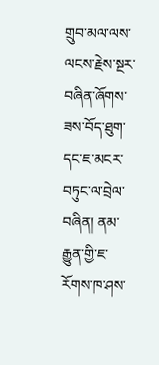གྲུབ་མལ་ལས་ལངས་རྗེས་སྔར་བཞིན་ཞོགས་ཟས་བོད་ཐུག་དང་ཇ་མངར་བཏུང་ལ་བྲེལ་བཞིན། ནམ་རྒྱུན་གྱི་ཇ་རོགས་ཁ་ཤས་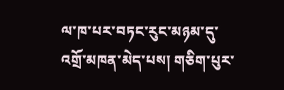ལ་ཁ་པར་བཏང་རུང་མཉམ་དུ་འགྲོ་མཁན་མེད་པས། གཅིག་པུར་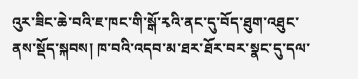འུར་ཟིང་ཆེ་བའི་ཇ་ཁང་གི་སྒོ་རྭའི་ནང་དུ་བོད་ཐུག་འཐུང་ནས་སྡོད་སྐབས། ཁ་བའི་འདབ་མ་ཐར་ཐོར་བར་སྣང་དུ་དལ་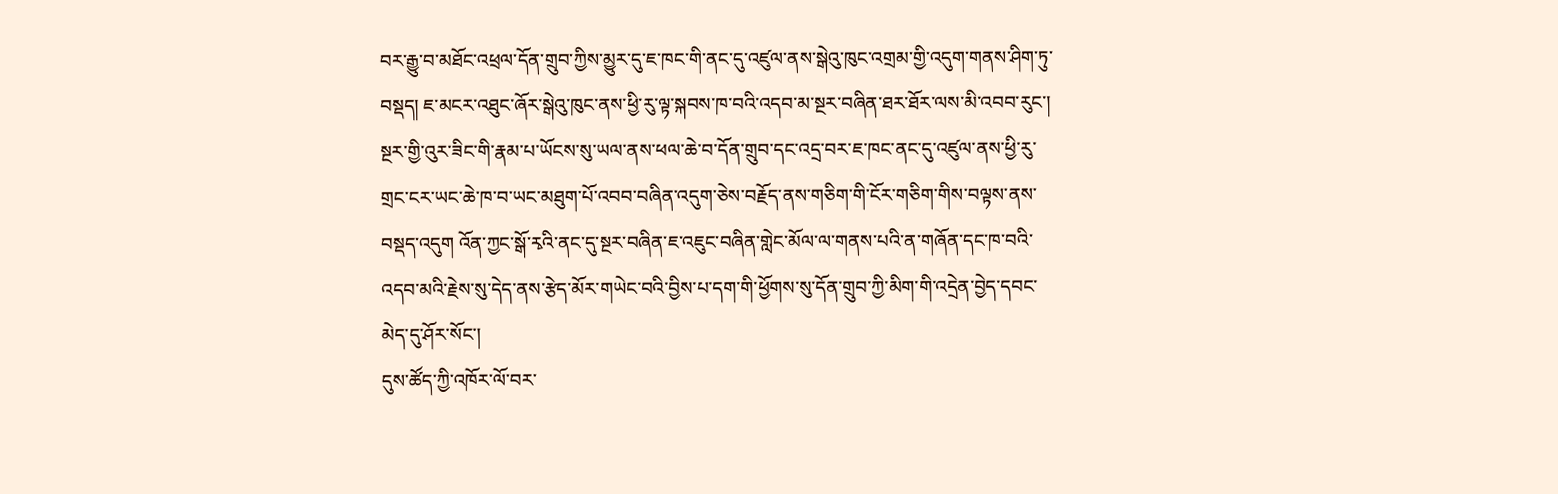བར་རྒྱུ་བ་མཐོང་འཕྲལ་དོན་གྲུབ་ཀྱིས་མྱུར་དུ་ཇ་ཁང་གི་ནང་དུ་འཛུལ་ནས་སྒེའུ་ཁུང་འགྲམ་གྱི་འདུག་གནས་ཤིག་ཏུ་བསྡད། ཇ་མངར་འཐུང་ཞོར་སྒེའུ་ཁུང་ནས་ཕྱི་རུ་ལྟ་སྐབས་ཁ་བའི་འདབ་མ་སྔར་བཞིན་ཐར་ཐོར་ལས་མི་འབབ་རུང་། སྔར་གྱི་འུར་ཟིང་གི་རྣམ་པ་ཡོངས་སུ་ཡལ་ནས་ཕལ་ཆེ་བ་དོན་གྲུབ་དང་འདྲ་བར་ཇ་ཁང་ནང་དུ་འཛུལ་ནས་ཕྱི་རུ་གྲང་ངར་ཡང་ཆེ་ཁ་བ་ཡང་མཐུག་པོ་འབབ་བཞིན་འདུག་ཅེས་བརྗོད་ནས་གཅིག་གི་ངོར་གཅིག་གིས་བལྟས་ནས་བསྡད་འདུག འོན་ཀྱང་སྒོ་རྭའི་ནང་དུ་སྔར་བཞིན་ཇ་འཇུང་བཞིན་གླེང་མོལ་ལ་གནས་པའི་ན་གཞོན་དང་ཁ་བའི་འདབ་མའི་རྗེས་སུ་དེད་ནས་རྩེད་མོར་གཡེང་བའི་བྱིས་པ་དག་གི་ཕྱོགས་སུ་དོན་གྲུབ་ཀྱི་མིག་གི་འདྲེན་བྱེད་དབང་མེད་དུ་ཤོར་སོང་།
དུས་ཚོད་ཀྱི་འཁོར་ལོ་བར་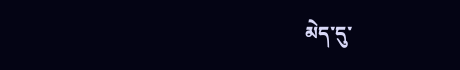མེད་དུ་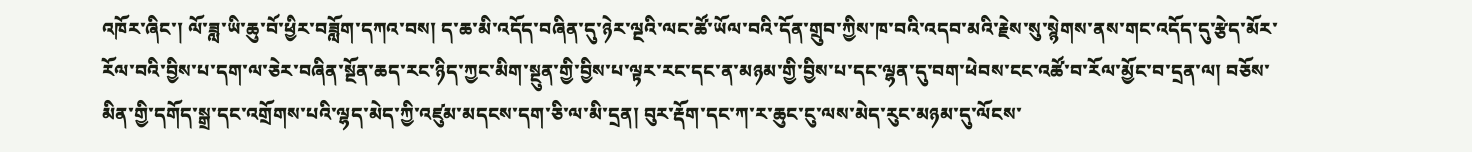འཁོར་ཞིང་། ལོ་ཟླ་ཡི་ཆུ་བོ་ཕྱིར་བཟློག་དཀའ་བས། ད་ཆ་མི་འདོད་བཞིན་དུ་ཉེར་ལྔའི་ལང་ཚོ་ཡོལ་བའི་དོན་གྲུབ་ཀྱིས་ཁ་བའི་འདབ་མའི་རྗེས་སུ་སྙེགས་ནས་གང་འདོད་དུ་རྩེད་མོར་རོལ་བའི་བྱིས་པ་དག་ལ་ཅེར་བཞིན་སྔོན་ཆད་རང་ཉིད་ཀྱང་མིག་སྔུན་གྱི་བྱིས་པ་ལྟར་རང་དང་ན་མཉམ་གྱི་བྱིས་པ་དང་ལྷན་དུ་བག་ཕེབས་ངང་འཚོ་བ་རོལ་མྱོང་བ་དྲན་ལ། བཅོས་མིན་གྱི་དགོད་སྒྲ་དང་འགྲོགས་པའི་ལྷད་མེད་ཀྱི་འཛུམ་མདངས་དག་ཅི་ལ་མི་དྲན། བུར་རྡོག་དང་ཀ་ར་ཆུང་ངུ་ལས་མེད་རུང་མཉམ་དུ་ལོངས་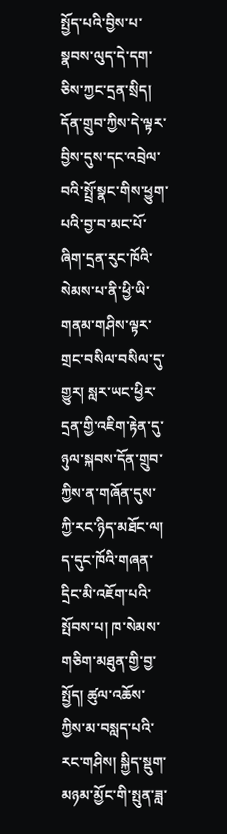སྤྱོད་པའི་བྱིས་པ་སྣབས་ལུད་དེ་དག་ཅིས་ཀྱང་དྲན་སྲིད། དོན་གྲུབ་ཀྱིས་དེ་ལྟར་བྱིས་དུས་དང་འབྲེལ་བའི་སྤྲོ་སྣང་གིས་ཕྱུག་པའི་བྱ་བ་མང་པོ་ཞིག་དྲན་རུང་ཁོའི་སེམས་པ་ནི་ཕྱི་ཡི་གནམ་གཤིས་ལྟར་གྲང་བསིལ་བསིལ་དུ་གྱུར། སླར་ཡང་ཕྱིར་དྲན་གྱི་འཇིག་རྟེན་དུ་ཉུལ་སྐབས་དོན་གྲུབ་ཀྱིས་ན་གཞོན་དུས་ཀྱི་རང་ཉིད་མཐོང་ལ། ད་དུང་ཁོའི་གཞན་དྲིང་མི་འཇོག་པའི་སྤོབས་པ། ཁ་སེམས་གཅིག་མཐུན་གྱི་བྱ་སྤྱོད། ཚུལ་འཆོས་ཀྱིས་མ་བསླད་པའི་རང་གཤིས། སྐྱིད་སྡུག་མཉམ་མྱོང་གི་སྤུན་ཟླ་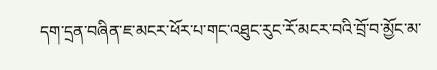དག་དྲན་བཞིན་ཇ་མངར་ཕོར་པ་གང་འཐུང་རུང་རོ་མངར་བའི་བྲོ་བ་མྱོང་མ་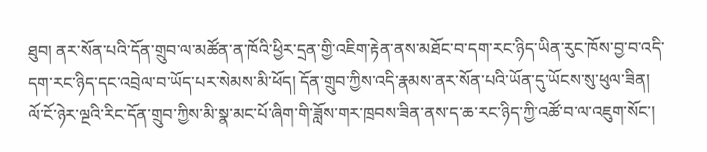ཐུབ། ནར་སོན་པའི་དོན་གྲུབ་ལ་མཚོན་ན་ཁོའི་ཕྱིར་དྲན་གྱི་འཇིག་རྟེན་ནས་མཐོང་བ་དག་རང་ཉིད་ཡིན་རུང་ཁོས་བྱ་བ་འདི་དག་རང་ཉིད་དང་འབྲེལ་བ་ཡོད་པར་སེམས་མི་ཕོད། དོན་གྲུབ་ཀྱིས་འདི་རྣམས་ནར་སོན་པའི་ཡོན་དུ་ཡོངས་སུ་ཕུལ་ཟིན།
ལོ་ངོ་ཉེར་ལྔའི་རིང་དོན་གྲུབ་ཀྱིས་མི་སྣ་མང་པོ་ཞིག་གི་ཟློས་གར་ཁྲབས་ཟིན་ནས་ད་ཆ་རང་ཉིད་ཀྱི་འཚོ་བ་ལ་འཇུག་སོང་།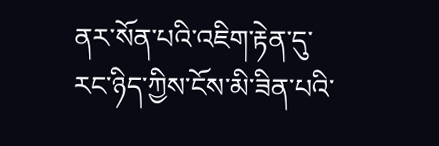ནར་སོན་པའི་འཇིག་རྟེན་དུ་རང་ཉིད་ཀྱིས་ངོས་མི་ཟིན་པའི་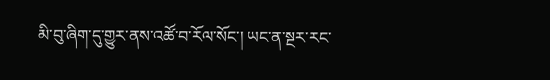མི་བུ་ཞིག་དུ་གྱུར་ནས་འཚོ་བ་རོལ་སོང་། ཡང་ན་སྔར་རང་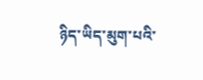ཉིད་ཡིད་མུག་པའི་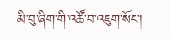མི་བུ་ཞིག་གི་འཚོ་བ་འཇུག་སོང་།